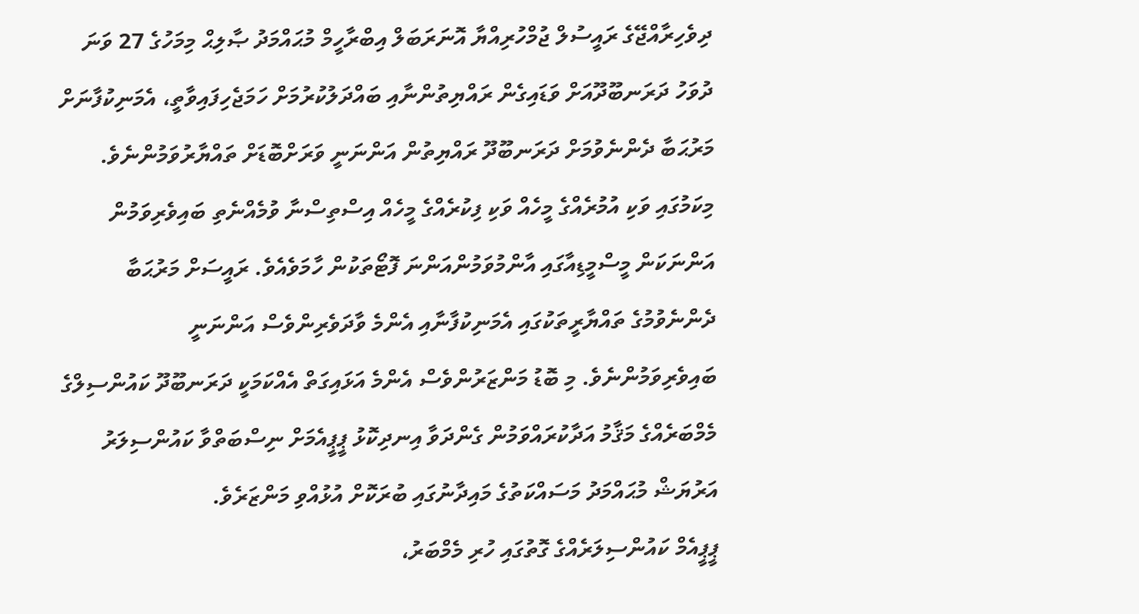ދިވެހިރާއްޖޭގެ ރައީސުލް ޖުމްހުރިއްޔާ އޮނަރަބަލް އިބްރާހީމް މުޙައްމަދު ޞާލިޙް މިމަހުގެ 27 ވަނަ ދުވަހު ދަރަނބޫދޫއަށް ވަޑައިގެން ރައްޔިތުންނާއި ބައްދަލުކުރުމަށް ހަމަޖެހިފައިވާތީ، އެމަނިކުފާނަށް މަރުޙަބާ ދެންނެވުމަށް ދަރަނބޫދޫ ރައްޔިތުން އަންނަނީ ވަރަށްބޮޑަށް ތައްޔާރުވަމުންނެވެ. މިކަމުގައި ވަކި އުމުރެއްގެ މީހެއް ވަކި ފިކުރެއްގެ މީހެއް އިސްތިސްނާ ވުމެއްނެތި ބައިވެރިވަމުން އަންނަކަން މީސްމީޑިއާގައި އާންމުވަމުންއަންނަ ފޮޓޯތަކުން ހާމަވެއެވެ. ރައީސަށް މަރުޙަބާ ދެންނެވުމުގެ ތައްޔާރީތަކުގައި އެމަނިކުފާނާއި އެންމެ ވާދަވެރިންވެސް އަންނަނީ ބައިވެރިވަމުންނެވެ. މި ބޮޑު މަންޒަރުންވެސް އެންމެ އަޅައިގަތް އެއްކަމަކީ ދަރަނބޫދޫ ކައުންސިލްގެ މެމްބަރެއްގެ މަޤާމު އަދާކުރައްވަމުން ގެންދަވާ އިނދިކޮޅު ޕީޕީއެމަށް ނިސްބަތްވާ ކައުންސިލަރު އަރުޔަޝް މުޙައްމަދު މަސައްކަތުގެ މައިދާނުގައި ބުރަކޮށް އުޅުއްވި މަންޒަރެވެ.
ޕީޕީއެމް ކައުންސިލަރެއްގެ ގޮތުގައި ހުރި މެމްބަރު،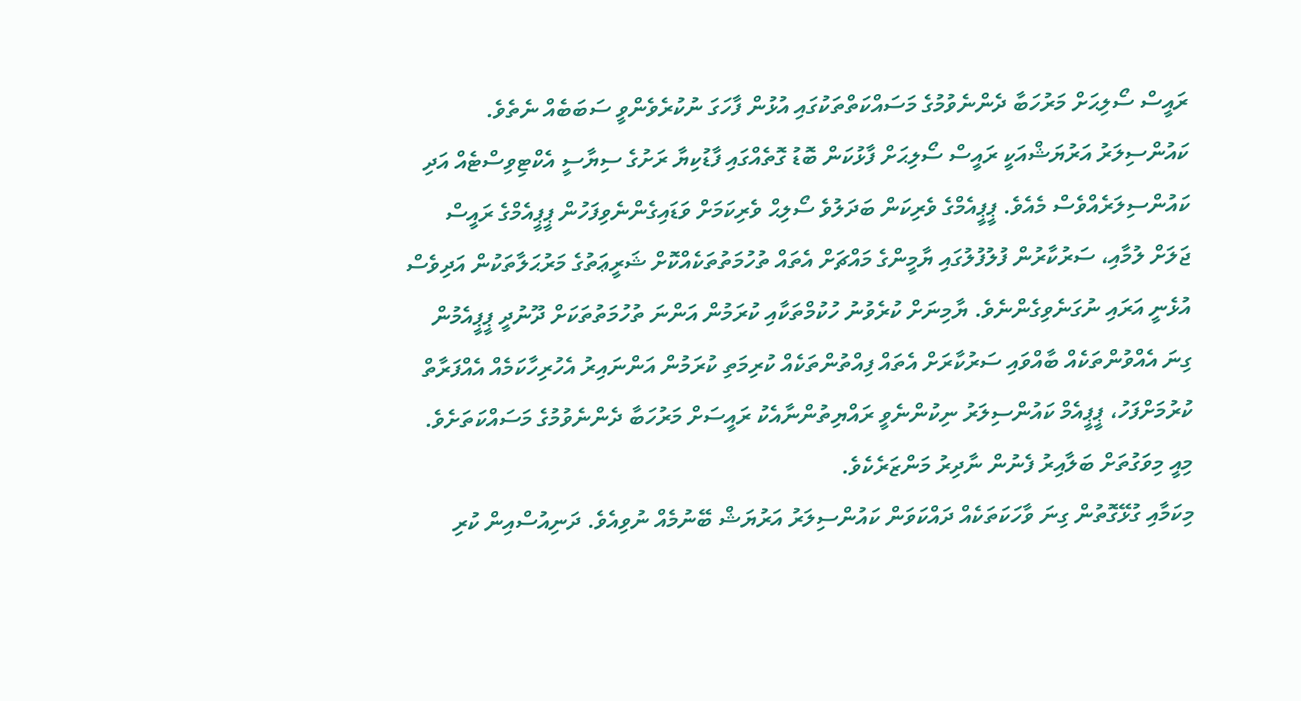ރައީސް ސޯލިޙަށް މަރުހަބާ ދެންނެވުމުގެ މަސައްކަތްތަކުގައި އުޅުން ފާހަގަ ނުކުރެވެންވީ ސަބަބެއް ނެތެވެ. ކައުންސިލަރު އަރުޔަޝްއަކީ ރައީސް ސޯލިޙަށް ފާޅުކަން ބޮޑު ގޮތެއްގައި ފާޑުކިޔާ ރަށުގެ ސިޔާސީ އެކްޓިވިސްޓެއް އަދި ކައުންސިލަރެއްވެސް މެއެވެ. ޕީޕީއެމްގެ ވެރިކަން ބަދަލުވެ ސޯލިޙް ވެރިކަމަށް ވަޑައިގެންނެވިފަހުން ޕީޕީއެމްގެ ރައީސް ޖަލަށް ލުމާއި، ސަރުކާރުން ފުލުފުލުގައި ޔާމީންގެ މައްޗަށް އެތައް ތުހުމަތުތަކެއްކޮށް ޝަރީޢަތުގެ މަރުޙަލާތަކުން އަދިވެސް އުޅެނީ އަރައި ނުގަނެވިގެންނެވެ. ޔާމިނަށް ކުރެވުނު ހުކުމްތަކާއި ކުރަމުން އަންނަ ތުހުމަތުތަކަށް ދޫނުދީ ޕީޕީއެމުން ގިނަ އެއްވުންތަކެއް ބާއްވައި ސަރުކާރަށް އެތައް ފިއްތުންތަކެއް ކުރިމަތި ކުރަމުން އަންނައިރު އެހުރިހާކަމެއް އެއްފަރާތް ކުރުމަށްފަހު، ޕީޕީއެމް ކައުންސިލަރު ނިކުންނެވީ ރައްޔިތުންނާއެކު ރައީސަށް މަރުހަބާ ދެންނެވުމުގެ މަސައްކަތަށެވެ. މިއީ މިވަގުތަށް ބަލާއިރު ފެނުން ނާދިރު މަންޒަރެކެވެ.
މިކަމާއި ގުޅޭގޮތުން ގިނަ ވާހަކަތަކެއް ދައްކަވަން ކައުންސިލަރު އަރުޔަޝް ބޭނުމެއް ނުވިއެވެ. ދަނިއުސްއިން ކުރި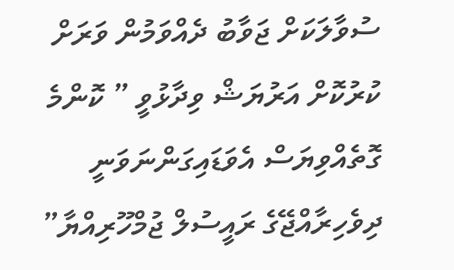ސުވާލަކަށް ޖަވާބު ދެއްވަމުން ވަރަށް ކުރުކޮށް އަރުޔަޝް ވިދާޅުވީ ” ކޮންމެ ގޮތެއްވިޔަސް އެވަޑައިގަންނަވަނީ ދިވެހިރާއްޖޭގެ ރައީސުލް ޖުމްހޫރިއްޔާ”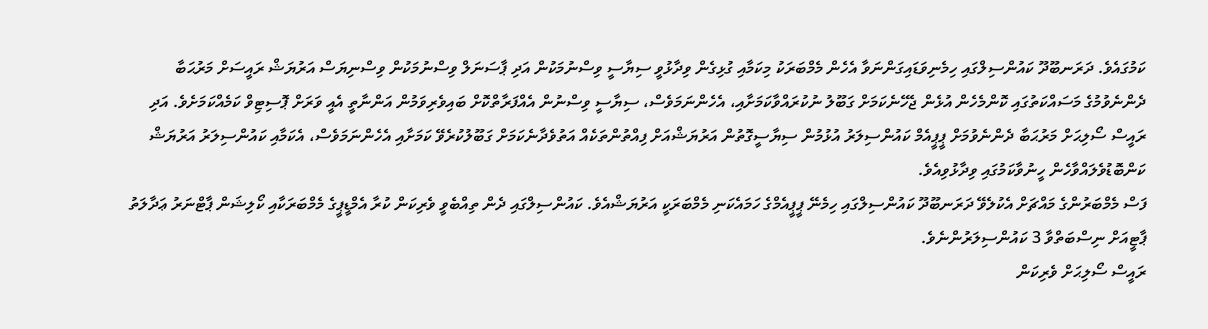ކަމުގައެވެ. ދަރަނބޫދޫ ކައުންސިލްގައި ހިމެނިވަޑައިގަންނަވާ އެހެން މެމްބަރަކު މިކަމާއި ގުޅިގެން ވިދާޅުވީ ސިޔާސީ ވިސްނުމަކުން އަދި ޕާސަނަލް ވިސްނުމަކުން ވިސްނިޔަސް އަރުޔަޝް ރައީސަށް މަރުޙަބާ ދެންނެވުމުގެ މަސައްކަތުގައި ކޮންމެހެން އުޅެން ޖެހޭނެކަމަށް ގަބޫލު ނުކުރައްވާކަމަށާއި، އެހެންނަމަވެސް، ސިޔާސީ ވިސްނުން އެއްފަރާތްކޮށް ބައިވެރިވަމުން އަންނާތީ އެއީ ވަރަށް ޕޮސިޓިވް ކަމެއްކަމަށެވެ. އަދި ރައީސް ސޯލިޙަށް މަރުޙަބާ ދެންނެވުމަށް ޕީޕީއެމް ކައުންސިލަރު އުޅުމުން ސިޔާސީގޮތުން އަރުޔަޝްއަށް ފިއްތުންތަކެއް އަތުވެދާނެކަމަށް ގަބޫލުކުރެވޭ ކަމަށާއި އެހެންނަމަވެސް، އެކަމާއި ކައުންސިލަރު އަރުޔަޝް ކަންބޮޑުވެލައްވާހެން ހީނުވާކަމުގައި ވިދާޅުވިއެވެ.
ފަސް މެމްބަރުންގެ މައްޗަށް އެކުލެވޭ ދަރަނބޫދޫ ކައުންސިލްގައި ހިމެނޭ ޕީޕީއެމްގެ ހަމައެކަނި މެމްބަރަކީ އަރުޔަޝްއެވެ. ކައުންސިލްގައި ދެން ތިއްބެވީ ވެރިކަން ކުރާ އެމްޑީޕީގެ މެމްބަރަކާއި ކޯލިޝަން ޕާޓްނަރު ޢަދާލަތު ޕާޓީއަށް ނިސްބަތްވާ 3 ކައުންސިލަރުންނެވެ.
ރައީސް ސޯލިޙަށް ވެރިކަން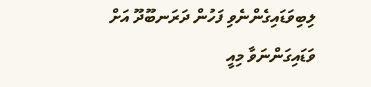ލިބިވަޑައިގެންނެވި ފަހުން ދަރަނބޫދޫ އަށް ވަޑައިގަންނަވާ މިއީ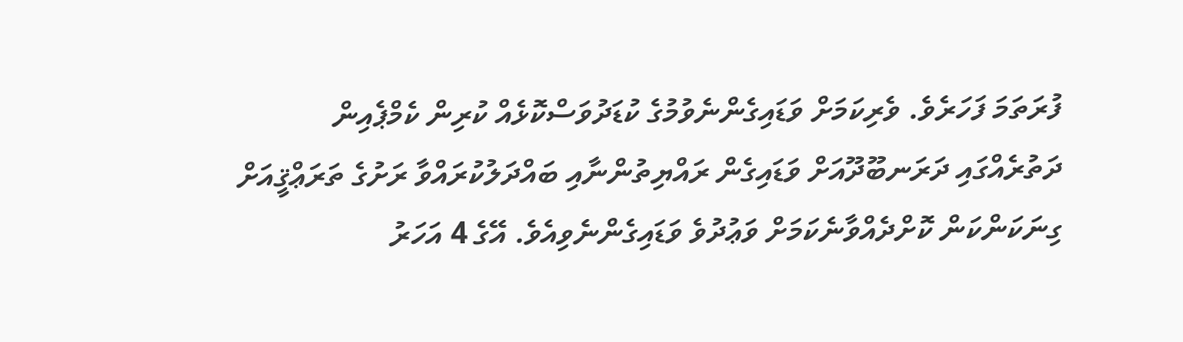ފުރަތަމަ ފަހަރެވެ. ވެރިކަމަށް ވަޑައިގެންނެވުމުގެ ކުޑަދުވަސްކޮޅެއް ކުރިން ކެމްޕެއިން ދަތުރެއްގައި ދަރަނބޫދޫއަށް ވަޑައިގެން ރައްޔިތުންނާއި ބައްދަލުކުރައްވާ ރަށުގެ ތަރަޢްޤީއަށް ގިނަކަންކަން ކޮށްދެއްވާނެކަމަށް ވަޢުދުވެ ވަޑައިގެންނެވިއެވެ. އޭގެ 4 އަހަރު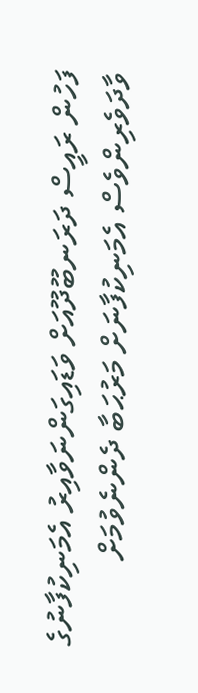ފަހުން ރައީސް ދަރަނބޫދޫއަށް ވަޑައިގަންނަވާއިރު އެމަނިކުފާނުގެ ވާދަވެރިންވެސް އެމަނިކުފާނަށް މަރުޙަބާ ދެންނެވުމަށް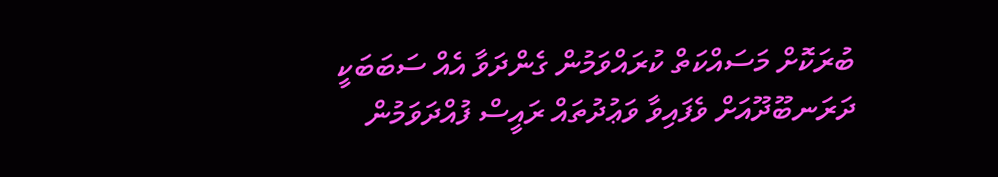ބުރަކޮށް މަސައްކަތް ކުރައްވަމުން ގެންދަވާ އެއް ސަބަބަކީ ދަރަނބޫދޫއަށް ވެފައިވާ ވަޢުދުތައް ރައީސް ފުއްދަވަމުން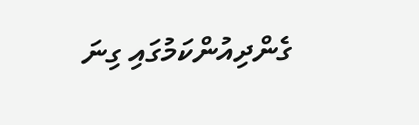ގެންދިއުންކަމުގައި ގިނަ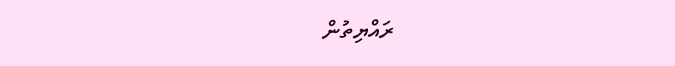ރައްޔިތުން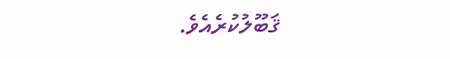ޤަބޫލުކުރެއެވެ.